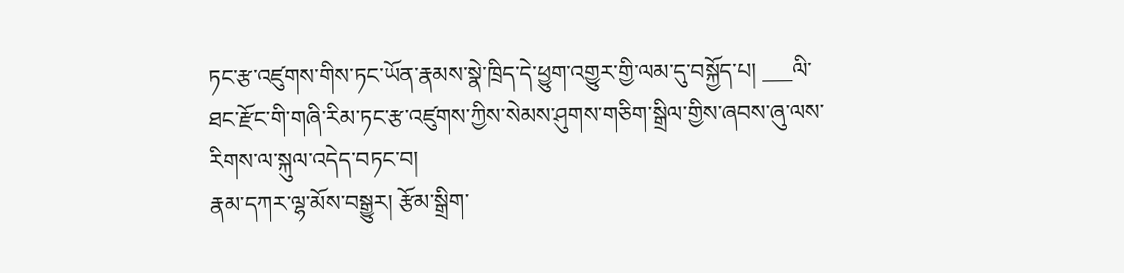ཏང་རྩ་འཛུགས་གིས་ཏང་ཡོན་རྣམས་སྣེ་ཁྲིད་དེ་ཕྱུག་འགྱུར་གྱི་ལམ་དུ་བསྐྱོད་པ། ___ལི་ཐང་རྫོང་གི་གཞི་རིམ་ཏང་རྩ་འཛུགས་ཀྱིས་སེམས་ཤུགས་གཅིག་སྒྲིལ་གྱིས་ཞབས་ཞུ་ལས་རིགས་ལ་སྐུལ་འདེད་བཏང་བ།
རྣམ་དཀར་ལྷ་མོས་བསྒྱུར། རྩོམ་སྒྲིག་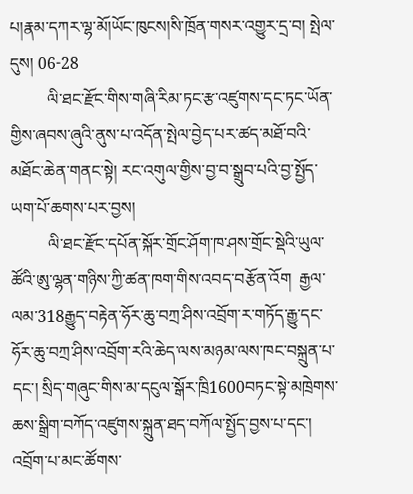པ།རྣམ་དཀར་ལྷ་མོ།ཡོང་ཁུངས།སི་ཁྲོན་གསར་འགྱུར་དྲ་བ། སྤེལ་དུས། 06-28
         ལི་ཐང་རྫོང་གིས་གཞི་རིམ་ཏང་རྩ་འཛུགས་དང་ཏང་ཡོན་གྱིས་ཞབས་ཞུའི་ནུས་པ་འདོན་སྤེལ་བྱེད་པར་ཚད་མཐོ་བའི་མཐོང་ཆེན་གནང་སྟེ། རང་འགུལ་གྱིས་བྱ་བ་སྒྲུབ་པའི་བྱ་སྤྱོད་ཡག་པོ་ཆགས་པར་བྱས།
         ལི་ཐང་རྫོང་དཔོན་སྐོར་གྲོང་ཤོག་ཁ་ཤས་གྲོང་སྡེའི་ཡུལ་ཚོའི་ཨུ་ལྷན་གཉིས་ཀྱི་ཚན་ཁག་གིས་འབད་བརྩོན་འོག  རྒྱལ་ལམ་318རྒྱུད་བརྟེན་ཧོར་ཆུ་བཀྲ་ཤིས་འབྲོག་ར་གཏོད་རྒྱུ་དང་ཧོར་ཆུ་བཀྲ་ཤིས་འབྲོག་རའི་ཆེད་ལས་མཉམ་ལས་ཁང་བསྐྲུན་པ་དང་། སྲིད་གཞུང་གིས་མ་དངུལ་སྒོར་ཁྲི1600བཏང་སྟེ་མཁྲེགས་ཆས་སྒྲིག་བཀོད་འཛུགས་སྐྲུན་ཐད་བཀོལ་སྤྱོད་བྱས་པ་དང་། འབྲོག་པ་མང་ཚོགས་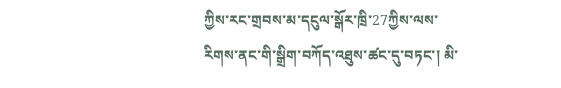ཀྱིས་རང་གྲབས་མ་དངུལ་སྒོར་ཁྲི་27ཀྱིས་ལས་རིགས་ནང་གི་སྒྲིག་བཀོད་འཐུས་ཚང་དུ་བཏང་། མི་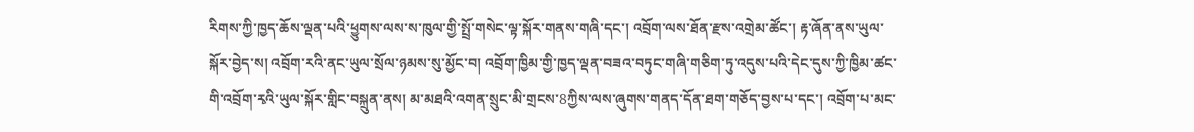རིགས་ཀྱི་ཁྱད་ཆོས་ལྡན་པའི་ཕྱུགས་ལས་ས་ཁུལ་གྱི་སྤྲོ་གསེང་ལྟ་སྐོར་གནས་གཞི་དང་། འབྲོག་ལས་ཐོན་རྫས་འགྲེམ་ཚོང་། རྟ་ཞོན་ནས་ཡུལ་སྐོར་བྱེད་ས། འབྲོག་རའི་ནང་ཡུལ་སྲོལ་ཉམས་སུ་མྱོང་བ། འབྲོག་ཁྱིམ་གྱི་ཁྱད་ལྡན་བཟའ་བཏུང་གཞི་གཅིག་ཏུ་འདུས་པའི་དེང་དུས་ཀྱི་ཁྱིམ་ཚང་གི་འབྲོག་རྭའི་ཡུལ་སྐོར་གླིང་བསྐྲུན་ནས། མ་མཐའི་འགན་སྲུང་མི་གྲངས་8ཀྱིས་ལས་ཞུགས་གནད་དོན་ཐག་གཅོད་བྱས་པ་དང་། འབྲོག་པ་མང་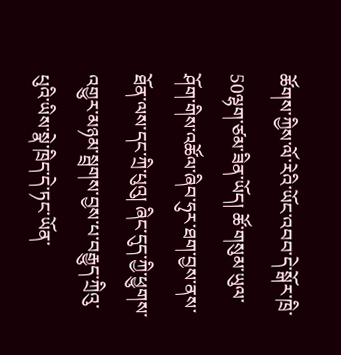ཚོགས་ཀྱིས་ལོ་རེའི་ཡོང་འབབ་དེ་སྒོར་ཁྲི་50ལྷག་ཙམ་ཟིན་ཡོད། ཚོ་གསུམ་ཡུལ་ཤོག་གིས་འཚོལ་ཞིབ་ཧུར་ཐག་བྱས་ནས་ཐོན་ལས་དང་ཀྲི་པུའུ། ཞིང་དུད་ཀྱི་ཕྱུགས་འགྱུར་མཉམ་སྦྲགས་བྱས་པ་བརྒྱུད་ཀྲིའུ་པུའི་ཡིས་སྣེ་ཁྲིད་དེ་ཏང་ཡོན་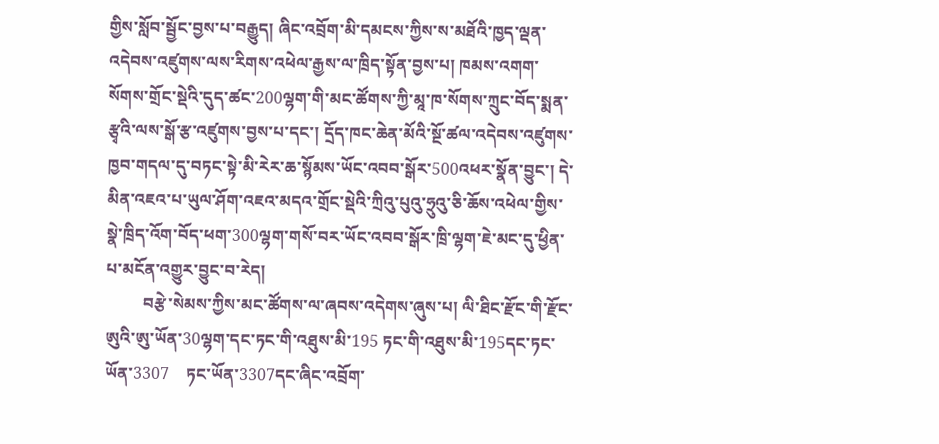གྱིས་སློབ་སྦྱོང་བྱས་པ་བརྒྱུད། ཞིང་འབྲོག་མི་དམངས་ཀྱིས་ས་མཐོའི་ཁྱད་ལྡན་འདེབས་འཛུགས་ལས་རིགས་འཕེལ་རྒྱས་ལ་ཁྲིད་སྟོན་བྱས་པ། ཁམས་འགག་སོགས་གྲོང་སྡེའི་དུད་ཚང་200ལྷག་གི་མང་ཚོགས་ཀྱི་མཱ་ཁ་སོགས་ཀྲུང་བོད་སྨན་རྩྭའི་ལས་སྒོ་རྩ་འཛུགས་བྱས་པ་དང་། དྲོད་ཁང་ཆེན་མོའི་སྔོ་ཚལ་འདེབས་འཛུགས་ཁྱབ་གདལ་དུ་བཏང་སྟེ་མི་རེར་ཆ་སྙོམས་ཡོང་འབབ་སྒོར་500འཕར་སྣོན་བྱུང་། དེ་མིན་འཇའ་པ་ཡུལ་ཤོག་འཇའ་མདའ་གྲོང་སྡེའི་ཀྲིའུ་པུའུ་ཧྲུའུ་ཅི་ཆོས་འཕེལ་གྱིས་སྣེ་ཁྲིད་འོག་བོད་ཕག་300ལྷག་གསོ་བར་ཡོང་འབབ་སྒོར་ཁྲི་ལྷག་ཇེ་མང་དུ་ཕྱིན་པ་མངོན་འགྱུར་བྱུང་བ་རེད།
         བརྩེ་སེམས་ཀྱིས་མང་ཚོགས་ལ་ཞབས་འདེགས་ཞུས་པ། ལི་ཐིང་རྫོང་གི་རྫོང་ཨུའི་ཨུ་ཡོན་30ལྷག་དང་ཏང་གི་འཐུས་མི་195 ཏང་གི་འཐུས་མི་195དང་ཏང་ཡོན་3307    ཏང་ཡོན་3307དང་ཞིང་འབྲོག་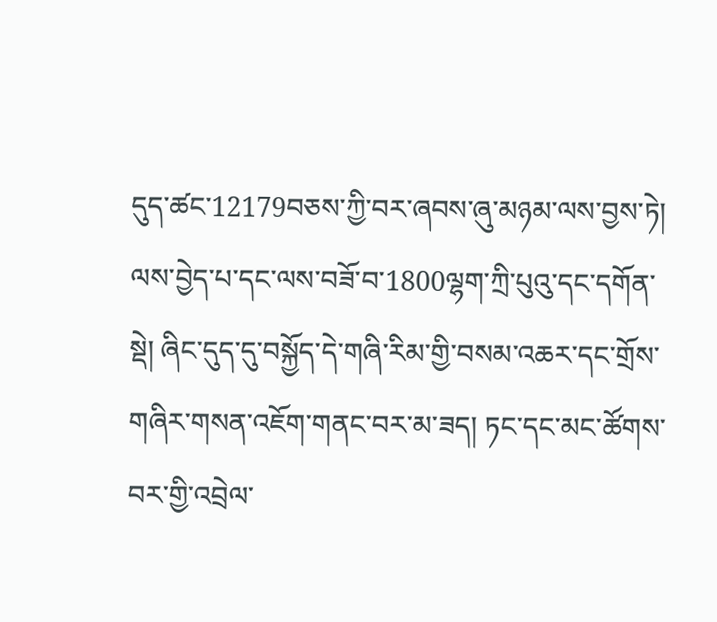དུད་ཚང་12179བཅས་ཀྱི་བར་ཞབས་ཞུ་མཉམ་ལས་བྱས་ཏེ། ལས་བྱེད་པ་དང་ལས་བཟོ་བ་1800ལྷག་ཀྲི་པུའུ་དང་དགོན་སྡེ། ཞིང་དུད་དུ་བསྐྱོད་དེ་གཞི་རིམ་གྱི་བསམ་འཆར་དང་གྲོས་གཞིར་གསན་འཇོག་གནང་བར་མ་ཟད། ཏང་དང་མང་ཚོགས་བར་གྱི་འབྲེལ་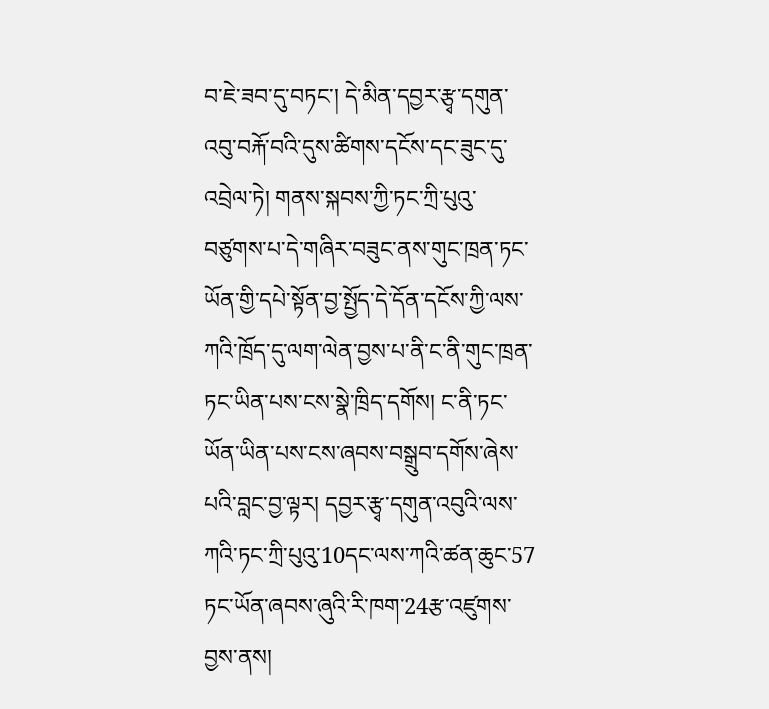བ་ཇེ་ཟབ་དུ་བཏང་། དེ་མིན་དབྱར་རྩྭ་དགུན་འབུ་བརྐོ་བའི་དུས་ཚིགས་དངོས་དང་ཟུང་དུ་འབྲེལ་ཏེ། གནས་སྐབས་ཀྱི་ཏང་ཀྲི་པུའུ་བཙུགས་པ་དེ་གཞིར་བཟུང་ནས་གུང་ཁྲན་ཏང་ཡོན་གྱི་དཔེ་སྟོན་བྱ་སྤྱོད་དེ་དོན་དངོས་ཀྱི་ལས་ཀའི་ཁྲོད་དུ་ལག་ལེན་བྱས་པ་ནི་ང་ནི་གུང་ཁྲན་ཏང་ཡིན་པས་ངས་སྣེ་ཁྲིད་དགོས། ང་ནི་ཏང་ཡོན་ཡིན་པས་ངས་ཞབས་བསྒྲུབ་དགོས་ཞེས་པའི་བླང་བྱ་ལྟར། དབྱར་རྩྭ་དགུན་འབུའི་ལས་ཀའི་ཏང་ཀྲི་པུའུ་10དང་ལས་ཀའི་ཚན་ཆུང་57 ཏང་ཡོན་ཞབས་ཞུའི་རི་ཁག་24རྩ་འཛུགས་བྱས་ནས།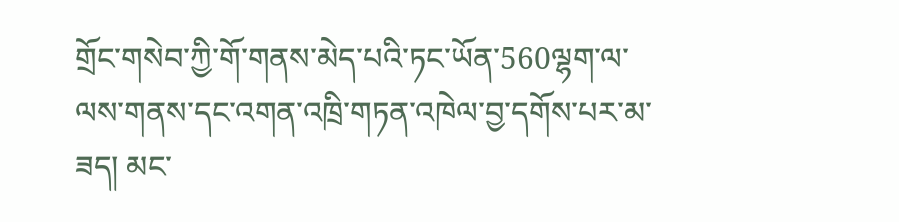གྲོང་གསེབ་ཀྱི་གོ་གནས་མེད་པའི་ཏང་ཡོན་560ལྷག་ལ་ལས་གནས་དང་འགན་འཁྲི་གཏན་འཁེལ་བྱ་དགོས་པར་མ་ཟད། མང་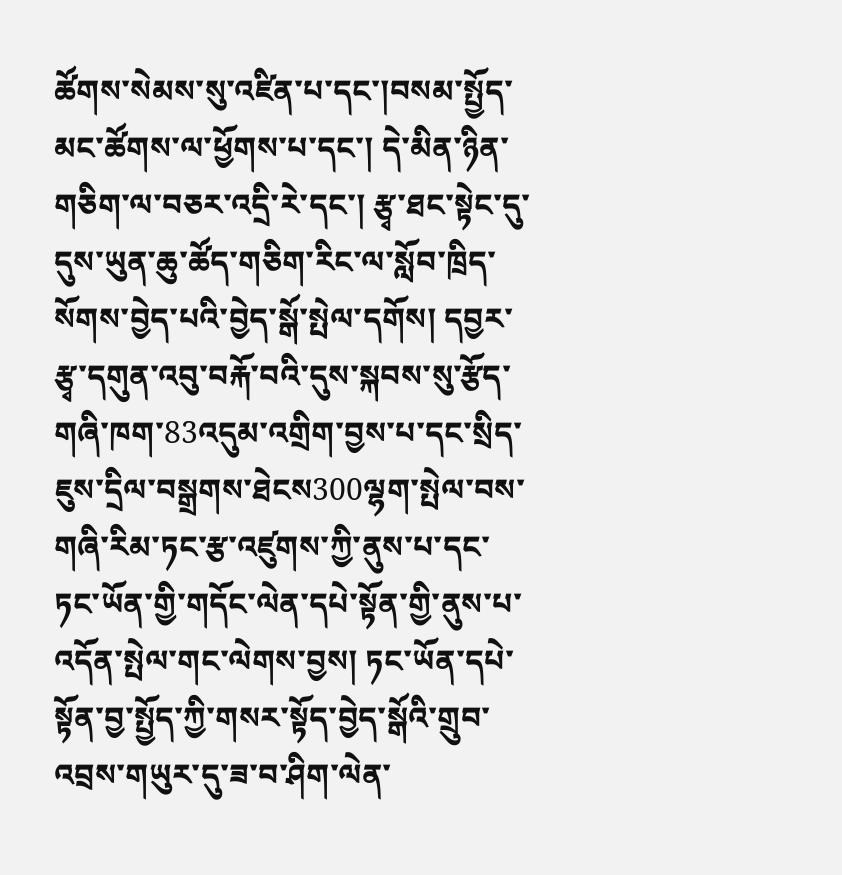ཚོགས་སེམས་སུ་འཛིན་པ་དང་།བསམ་སྤྱོད་མང་ཚོགས་ལ་ཕྱོགས་པ་དང་། དེ་མིན་ཉིན་གཅིག་ལ་བཅར་འདྲི་རེ་དང་། རྩྭ་ཐང་སྟེང་དུ་དུས་ཡུན་ཆུ་ཚོད་གཅིག་རིང་ལ་སློབ་ཁྲིད་སོགས་བྱེད་པའི་བྱེད་སྒོ་སྤེལ་དགོས། དབྱར་རྩྭ་དགུན་འབུ་བརྐོ་བའི་དུས་སྐབས་སུ་རྩོད་གཞི་ཁག་83འདུམ་འགྲིག་བྱས་པ་དང་སྲིད་ཇུས་དྲིལ་བསྒྲགས་ཐེངས300ལྷག་སྤེལ་བས་གཞི་རིམ་ཏང་རྩ་འཛུགས་ཀྱི་ནུས་པ་དང་ཏང་ཡོན་གྱི་གདོང་ལེན་དཔེ་སྟོན་གྱི་ནུས་པ་འདོན་སྤེལ་གང་ལེགས་བྱས། ཏང་ཡོན་དཔེ་སྟོན་བྱ་སྤྱོད་ཀྱི་གསར་སྟོད་བྱེད་སྒོའི་གྲུབ་འབྲས་གཡུར་དུ་ཟ་བ་ཤིག་ལེན་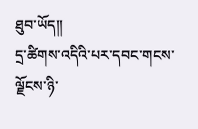ཐུབ་ཡོད།།
དྲ་ཚིགས་འདིའི་པར་དབང་གངས་ལྗོངས་ཉི་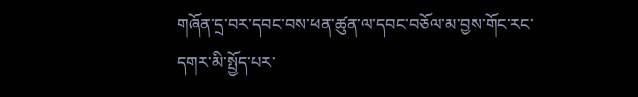གཞོན་དྲ་བར་དབང་བས་ཕན་ཚུན་ལ་དབང་བཅོལ་མ་བྱས་གོང་རང་དགར་མི་སྤྱོད་པར་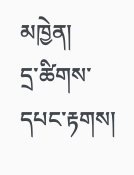མཁྱེན།
དྲ་ཚིགས་དཔང་རྟགས།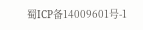蜀ICP备14009601号-1